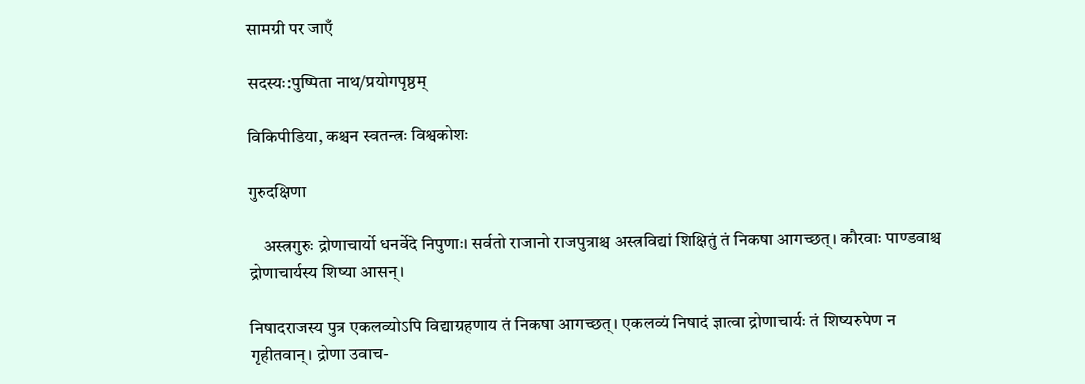सामग्री पर जाएँ

सदस्यः:पुष्पिता नाथ/प्रयोगपृष्ठम्

विकिपीडिया, कश्चन स्वतन्त्रः विश्वकोशः

गुरुदक्षिणा

    अस्त्रगुरुः द्रोणाचार्यो धनर्वेदे निपुणाः। सर्वतो राजानो राजपुत्राश्च अस्त्रविद्यां शिक्षितुं तं निकषा आगच्छत्। कौरवाः पाण्डवाश्च द्रोणाचार्यस्य शिष्या आसन्।

निषादराजस्य पुत्र एकलव्योऽपि विद्याग्रहणाय तं निकषा आगच्छत्। एकलव्यं निषादं ज्ञात्वा द्रोणाचार्यः तं शिष्यरुपेण न गृहीतवान्। द्रोणा उवाच-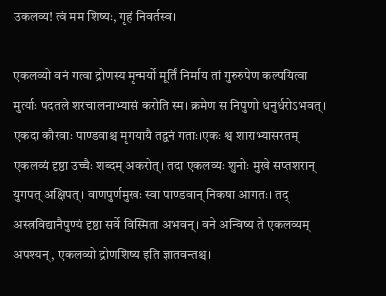उकलव्य! त्वं मम शिष्यः, गृहं निवर्तस्व।

एकलव्यो वनं गत्वा द्रोणस्य मृन्मर्यो मूर्तिं निर्माय तां गुरुरुपेण कल्पयित्वा मुर्त्याः पदतले शरचालनाभ्यासं करोति स्म। क्रमेण स निपुणो धनुर्धरोऽभवत्। एकदा कौरवाः पाण्डवाश्च मृगयायै तद्वनं गताः।एकः श्व शाराभ्यासरतम् एकलव्यं दृष्ठा उच्चैः शब्दम् अकरोत्। तदा एकलव्यः शुनोः मुखे सप्तशरान् युगपत् अक्षिपत्। वाणपुर्णमुखः स्वा पाण्डवान् निकषा आगतः। तद् अस्त्रविद्यानैपुण्यं दृष्ठा सर्वे विस्मिता अभवन्। वने अन्विष्य ते एकलव्यम् अपश्यन्, एकलव्यो द्रोणशिष्य इति ज्ञातवन्तश्च।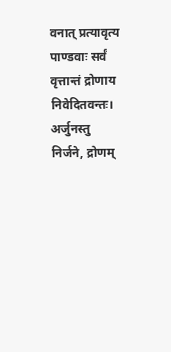वनात् प्रत्यावृत्य पाण्डवाः सर्वं वृत्तान्तं द्रोणाय निवेदितवन्तः। अर्जुनस्तु निर्जने, द्रोणम्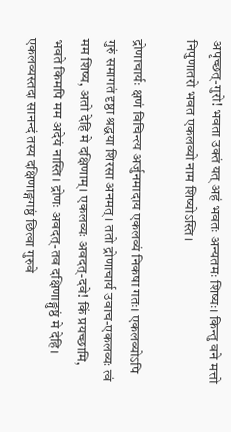अपृच्छत्-गुरो! भवता उक्तं यत् अहं भवतः अन्यतमः शिष्यः। किन्तु वने मत्तो निपुणातरो भवत एकलव्यो नाम शिष्योऽस्ति।

द्रोणाचार्यः क्षणं विचिन्त्य अर्जुनमादाय एकलव्यं निकषा गतः। एकलव्योऽपि गुरुं समागतं दृष्ठा श्रद्धया शिरसा अनमत्। ततो द्रोणाचार्य उवाच-एकलव्यः त्वं मम शिष्य, अतो देहि मे दक्षिणाम्। एकलव्यः अवदत्-दवे! किं प्रयच्छामि, भवते किमपि मम अदेयं नास्ति। द्रोणः अवदत्-तव दक्षिणाङ्गुष्ठं मे देहि। एकलव्यस्तदा सानन्दं तस्य दक्षिणाङ्गगष्ठं छित्वा गुरुवे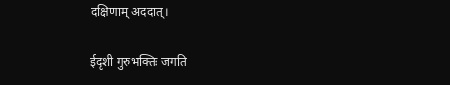दक्षिणाम् अददात्।

ईदृशी गुरुभक्तिः जगति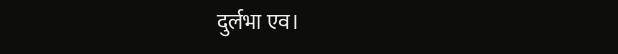दुर्लभा एव।